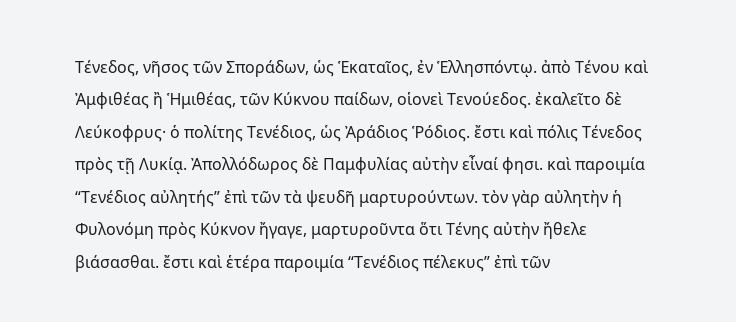Τένεδος, νῆσος τῶν Σποράδων, ὡς Ἑκαταῖος, ἐν Ἑλλησπόντῳ. ἀπὸ Τένου καὶ Ἀμφιθέας ἢ Ἡμιθέας, τῶν Κύκνου παίδων, οἱονεὶ Τενούεδος. ἐκαλεῖτο δὲ Λεύκοφρυς· ὁ πολίτης Τενέδιος, ὡς Ἀράδιος Ῥόδιος. ἔστι καὶ πόλις Τένεδος πρὸς τῇ Λυκίᾳ. Ἀπολλόδωρος δὲ Παμφυλίας αὐτὴν εἶναί φησι. καὶ παροιμία “Τενέδιος αὐλητής” ἐπὶ τῶν τὰ ψευδῆ μαρτυρούντων. τὸν γὰρ αὐλητὴν ἡ Φυλονόμη πρὸς Κύκνον ἤγαγε, μαρτυροῦντα ὅτι Τένης αὐτὴν ἤθελε βιάσασθαι. ἔστι καὶ ἑτέρα παροιμία “Τενέδιος πέλεκυς” ἐπὶ τῶν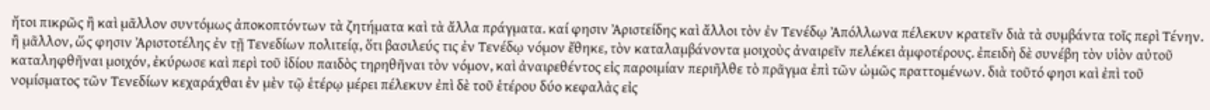ἤτοι πικρῶς ἢ καὶ μᾶλλον συντόμως ἀποκοπτόντων τὰ ζητήματα καὶ τὰ ἄλλα πράγματα. καί φησιν Ἀριστείδης καὶ ἄλλοι τὸν ἐν Τενέδῳ Ἀπόλλωνα πέλεκυν κρατεῖν διὰ τὰ συμβάντα τοῖς περὶ Τένην. ἢ μᾶλλον, ὥς φησιν Ἀριστοτέλης ἐν τῇ Τενεδίων πολιτείᾳ, ὅτι βασιλεύς τις ἐν Τενέδῳ νόμον ἔθηκε, τὸν καταλαμβάνοντα μοιχοὺς ἀναιρεῖν πελέκει ἀμφοτέρους. ἐπειδὴ δὲ συνέβη τὸν υἱὸν αὐτοῦ καταληφθῆναι μοιχόν, ἐκύρωσε καὶ περὶ τοῦ ἰδίου παιδὸς τηρηθῆναι τὸν νόμον, καὶ ἀναιρεθέντος εἰς παροιμίαν περιῆλθε τὸ πρᾶγμα ἐπὶ τῶν ὠμῶς πραττομένων. διὰ τοῦτό φησι καὶ ἐπὶ τοῦ νομίσματος τῶν Τενεδίων κεχαράχθαι ἐν μὲν τῷ ἑτέρῳ μέρει πέλεκυν ἐπὶ δὲ τοῦ ἑτέρου δύο κεφαλὰς εἰς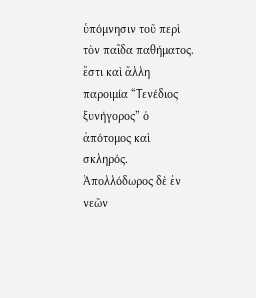ὑπόμνησιν τοῦ περὶ τὸν παῖδα παθήματος. ἔστι καὶ ἄλλη παροιμία “Τενέδιος ξυνήγορος” ὁ ἀπότομος καὶ σκληρός. Ἀπολλόδωρος δὲ ἐν νεῶν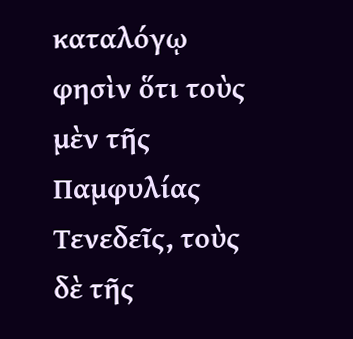καταλόγῳ φησὶν ὅτι τοὺς μὲν τῆς Παμφυλίας Τενεδεῖς, τοὺς δὲ τῆς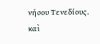νήσου Τενεδίους. καὶ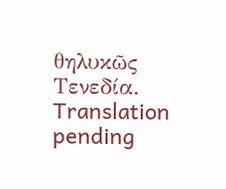θηλυκῶς Τενεδία.
Translation pending